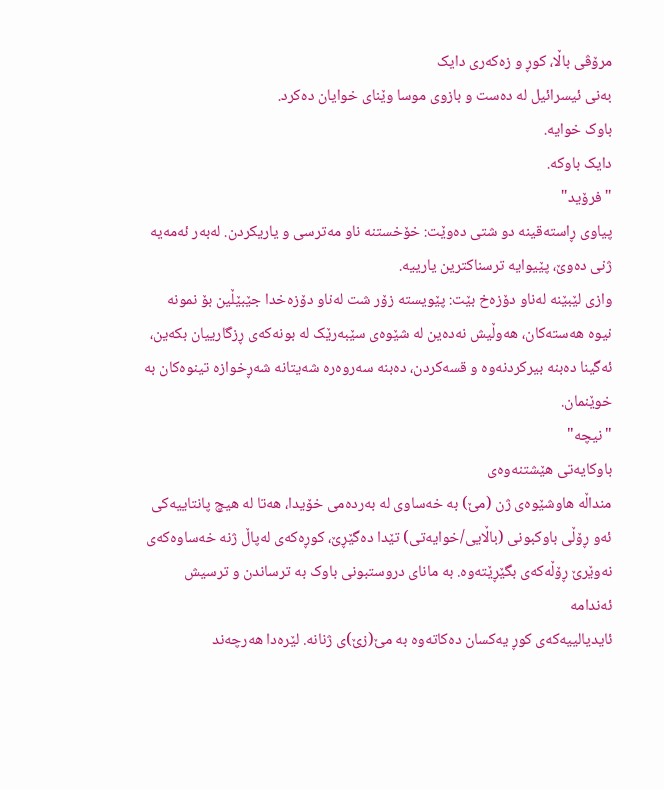مرۆڤی باڵا، کوڕ و زەکەری دایک
بەنی ئیسرائیل لە دەست و بازوی موسا وێنای خوایان دەکرد.
باوک خوایە.
دایک باوکە.
"فرۆید"
پیاوی ڕاستەقینە دو شتی دەوێت: خۆخستنە ناو مەترسی و یاریکردن. لەبەر ئەمەیە ژنی دەوێ، پێیوایە ترسناکترین یارییە.
وازی لێبێنە لەناو دۆزەخ بێت: پێویستە زۆر شت لەناو دۆزەخدا جێبێڵین بۆ نمونە نیوە هەستەکان، هەوڵیش نەدەین لە شێوەی سێبەرێک لە بونەکەی ڕزگارییان بکەین، ئەگینا دەبنە بیرکردنەوە و قسەکردن، دەبنە سەروەرە شەیتانە شەڕخوازە تینوەکان بە خوێنمان.
"نیچە"
باوکایەتی هێشتنەوەی
منداڵە هاوشێوەی ژن (مێ) بە خەساوی لە بەردەمی خۆیدا، هەتا لە هیچ پانتاییەکی
ئەو ڕۆڵی باوکبونی (باڵایی/خوایەتی) تێدا دەگێڕێ، کوڕەکەی لەپاڵ ژنە خەساوەکەی
نەوێرێ ڕۆڵەکەی بگێڕێتەوە. بە مانای دروستبونی باوک بە ترساندن و ترسیش ئەندامە
ئایدیالییەکەی کوڕ یەکسان دەکاتەوە بە مێ(زێ)ی ژنانە. لێرەدا هەرچەند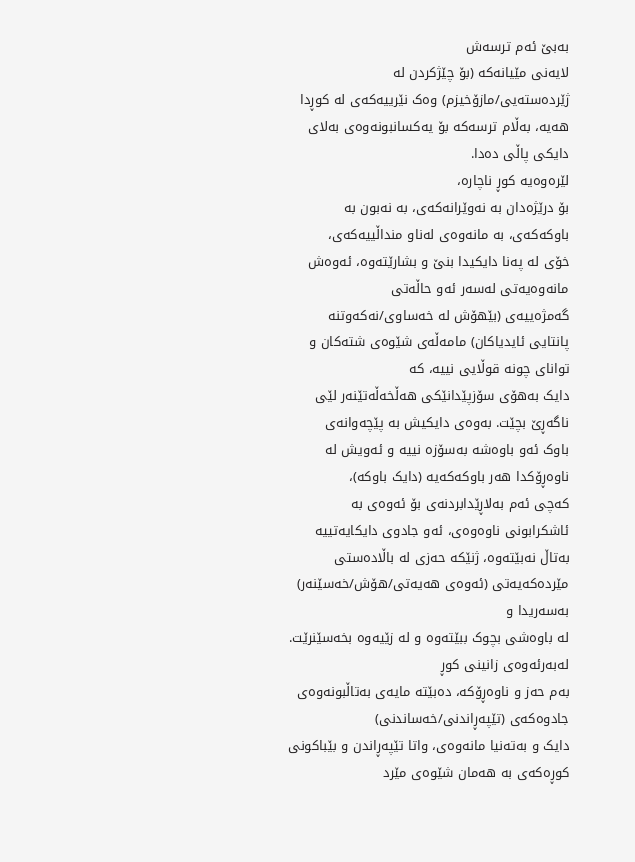بەبێ ئەم ترسەش
لایەنی مێیانەکە (بۆ چێژکردن لە ژێردەستەیی/مازۆخیزم) وەک نێرییەکەی لە کوڕدا
هەیە، بەڵام ترسەکە بۆ یەکسانبونەوەی بەلای دایکی پاڵی دەدا.
لێرەوەیە کوڕ ناچارە،
بۆ درێژەدان بە نەوێرانەکەی، بە نەبون بە باوکەکەی، بە مانەوەی لەناو منداڵییەکەی،
خۆی لە پەنا دایکیدا بنێ و بشارێتەوە، ئەوەش مانەوەیەتی لەسەر ئەو حاڵەتی
گەمژەییەی (بێهۆش لە خەساوی/نەکەوتنە پانتایی ئایدیاکان) مامەڵەی شێوەی شتەکان و توانای چونە قوڵایی نییە، کە
دایک بەهۆی سۆزپێدانێکی هەڵخەڵەتێنەر لێی ناگەڕێ بچێت. بەوەی دایکیش بە پێچەوانەی
باوک ئەو باوەشە بەسۆزە نییە و ئەویش لە ناوەڕۆکدا هەر باوکەکەیە (دایک باوکە)،
کەچی ئەم بەلاڕێدابردنەی بۆ ئەوەی بە ئاشکرابونی ناوەوەی، ئەو جادوی دایکایەتییە
بەتاڵ نەبێتەوە، ژنێکە حەزی لە باڵادەستی مێردەکەیەتی (ئەوەی هەیەتی/هۆش/خەسێنەر) بەسەریدا و
لە باوەشی بچوک ببێتەوە و لە زێیەوە بخەسێنرێت.
لەبەرئەوەی زانینی کوڕ
بەم حەز و ناوەڕۆکە، دەبێتە مایەی بەتاڵبونەوەی جادوەکەی (تێپەڕاندنی/خەساندنی)
دایک و بەتەنیا مانەوەی، واتا تێپەڕاندن و بێباکونی کوڕەکەی بە هەمان شێوەی مێرد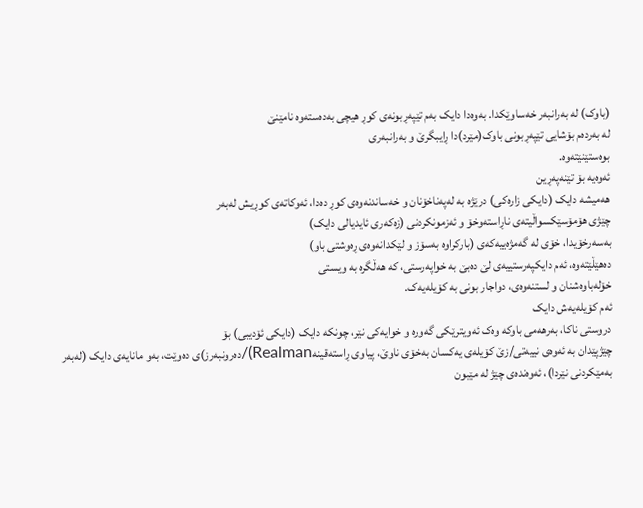(باوک) لە بەرانبەر خەساوێکدا. بەوەدا دایک بەم تێپەڕبونەی کوڕ هیچی بەدەستەوە نامێنێ
لە بەردەم بۆشایی تێپەڕبونی باوک(مێرد)دا ڕایبگرێ و بەرانبەری
بوەستێنێتەوە.
ئەوەیە بۆ تێنەپەڕین
هەمیشە دایک (دایکی زارەکی) درێژە بە لەپەناخۆنان و خەساندنەوەی کوڕ دەدا، ئەوکاتەی کوڕیش لەبەر
چێژی هۆمۆسێکسواڵیتەی ناڕاستەوخۆ و ئەزمونکردنی (زەکەری ئایدیالی دایک)
بەسەرخۆیدا، خۆی لە گەمژەییەکەی (بارکراوە بەسۆز و لێکدانەوەی ڕەوشتی باو)
دەهێڵێتەوە، ئەم دایکپەرستییەی لێ دەبێ بە خواپەرستی، کە هەڵگرە بە ویستی
خۆلەباوەشنان و لستنەوەی، دواجار بونی بە کۆیلەیەک.
ئەم کۆیلەیەش دایک
دروستی ناکا، بەرهەمی باوکە وەک ئەویترێکی گەورە و خوایەکی نێر، چونکە دایک (دایکی ئۆدیبی) بۆ
چێژپێدان بە ئەوەی نییەتی/زێ کۆیلەی یەکسان بەخۆی ناوێ، پیاوی ڕاستەقینەRealman)/دەرونبەرز)ی دەوێت، بەو مانایەی دایک (لەبەر
بەمێکردنی نێردا)، ئەوەندەی چێژ لە مێبون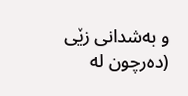و بەشدانی زێی (دەرچون لە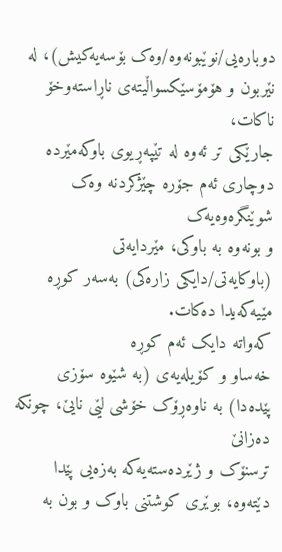دوبارەیی/نوێبونەوە/وەک بۆسەیەکیش)، لە نێربون و هۆمۆسێکسواڵیتەی ناڕاستەوخۆ ناکات،
جارێکی تر ئەوە لە تێپەڕیوی باوکەمێردە دوچاری ئەم جۆرە چێژکردنە وەک شوێنگرەوەیەک
و بونەوە بە باوکی، مێردایەتی (باوکایەتی/دایکی زارەکی) بەسەر کوڕە مێیەکەیدا دەکات.
کەواتە دایک ئەم کوڕە
خەساو و کۆیلەیەی (بە شێوە سۆزی پێدەدا) بە ناوەڕۆک خۆشی لێی نایێ، چونکە دەزانێ
ترسنۆک و ژێردەستەیەکە بەزەیی پێدا دێتەوە، بوێری کوشتنی باوک و بون بە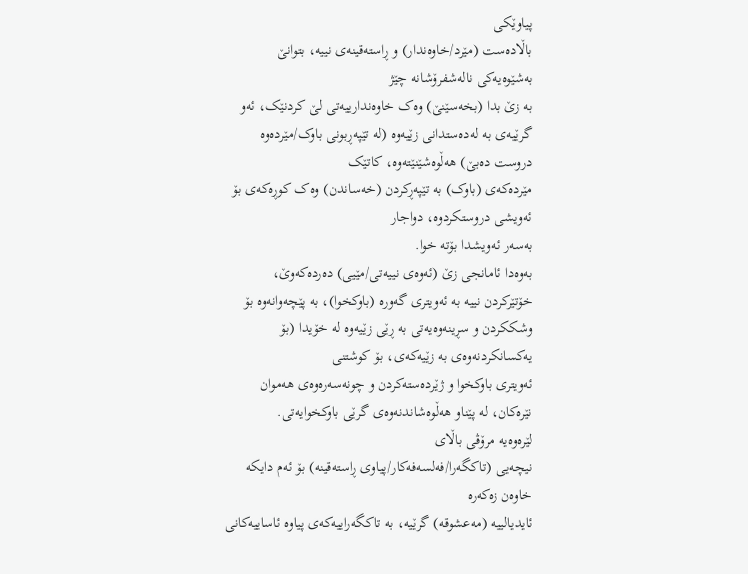پیاوێکی
باڵادەست (مێرد/خاوەندار) و ڕاستەقینەی نییە، بتوانێ بەشێوەیەکی نالەشفرۆشانە چێژ
بە زێ بدا (بخەسێنێ) وەک خاوەندارییەتی لێ کردنێک، ئەو
گرێیەی بە لەدەستدانی زێیەوە (لە تێپەڕبونی باوک/مێردەوە دروست دەبێ) هەڵوەشێنێتەوە، کاتێک
مێردەکەی (باوک) بە تێپەڕکردن (خەساندن) وەک کوڕەکەی بۆ ئەویشی دروستکردوە، دواجار
بەسەر ئەویشدا بۆتە خوا.
بەوەدا ئامانجی زێ (ئەوەی نییەتی/مێیی) دەردەکەوێ، خۆتێرکردن نییە بە ئەویتری گەورە (باوکخوا)، بە پێچەوانەوە بۆ
وشککردن و سڕینەوەیەتی بە ڕێی زێیەوە لە خۆیدا (بۆ یەکسانکردنەوەی بە زێیەکەی، بۆ کوشتنی
ئەویتری باوکخوا و ژێردەستەکردن و چونەسەرەوەی هەموان نێرەکان، لە پێناو هەڵوەشاندنەوەی گرێی باوکخوایەتی.
لێرەوەیە مرۆڤی باڵای
نیچەیی (تاکگەرا/فەلسەفەکار/پیاوی ڕاستەقینە) بۆ ئەم دایکە خاوەن زەکەرە
ئایدیالییە (مەعشوقە) گرێیە، بە تاکگەراییەکەی پیاوە ئاساییەکانی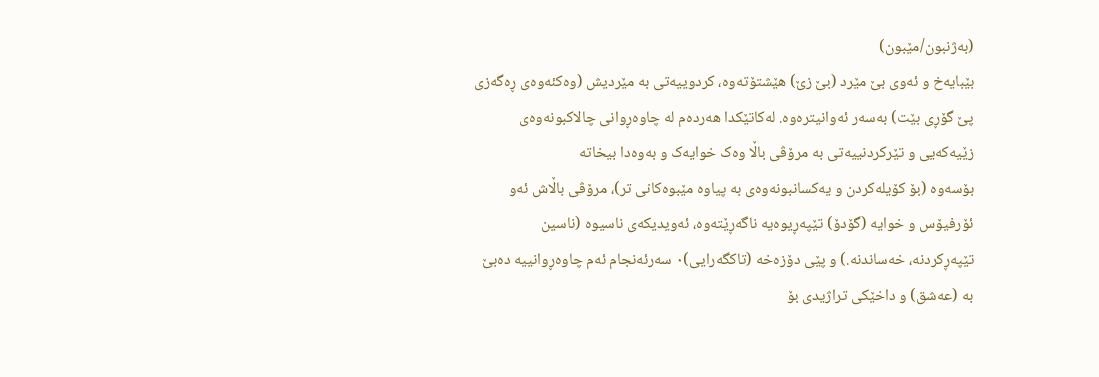(بەژنبون/مێبون)
بێبایەخ و ئەوی بێ مێرد (بێ زێ) هێشتۆتەوە، کردوییەتی بە مێردیش (وەکئەوەی ڕەگەزی
پێ گۆڕی بێت) بەسەر ئەوانیترەوە. لەکاتێکدا هەردەم لە چاوەڕوانی چالاکبونەوەی
زێیەکەیی و تێرکردنییەتی بە مرۆڤی باڵا وەک خوایەک و بەوەدا بیخاتە
بۆسەوە (بۆ کۆیلەکردن و یەکسانبونەوەی بە پیاوە مێبوەکانی تر)، مرۆڤی باڵاش ئەو
ئۆرفیۆس و خوایە (گۆدۆ) تێپەڕیوەیە ناگەڕێتەوە، ئەویدیکەی ناسیوە (ناسین
تێپەڕکردنە، خەساندنە.) و پێی دۆزەخە (تاکگەرایی)٠ سەرئەنجام ئەم چاوەڕوانییە دەبێ
بە (عەشق) و داخێکی تراژیدی بۆ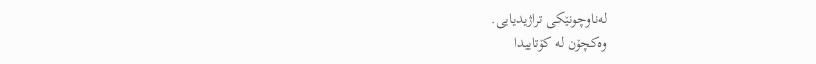لەناوچونێکی تراژیدیایی.
وەکچۆن لە کۆتاییدا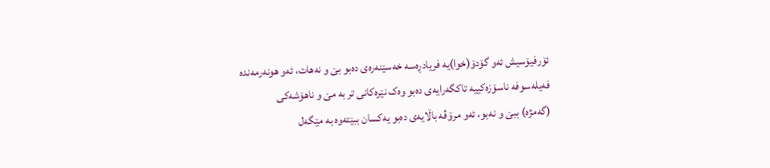ئۆرفیۆسیش ئەو گۆدۆ(خوا)یە فریادڕەسە خەسێنەرەی دەبو بێ و نەهات، ئەو هونەرمەندە
فەیلەسوفە ناسۆزەکییە تاکگەرایەی دەبو وەک نێرەکانی تر بە مێ و ناهۆشەکی
(گەمژە) ببێ و نەبو، ئەو مرۆڤە باڵایەی دەبو یەکسان ببێتەوە بە مێگەل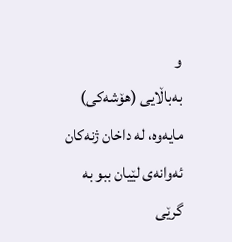و
بەباڵایی (هۆشەکی) مایەوە، لە داخان ژنەکان ئەوانەی لێیان ببو بە گرێی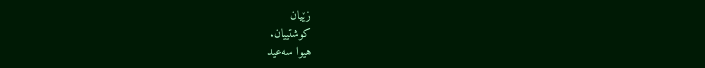زێیان
کوشتییان.
هیوا سەعید